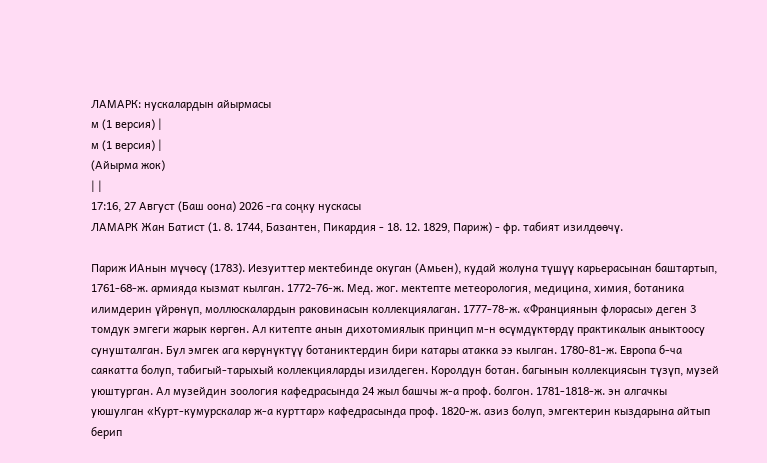ЛАМАРК: нускалардын айырмасы
м (1 версия) |
м (1 версия) |
(Айырма жок)
| |
17:16, 27 Август (Баш оона) 2026 -га соңку нускасы
ЛАМАРК Жан Батист (1. 8. 1744, Базантен, Пикардия - 18. 12. 1829, Париж) - фр. табият изилдөөчү.

Париж ИАнын мүчөсү (1783). Иезуиттер мектебинде окуган (Амьен), кудай жолуна түшүү карьерасынан баштартып, 1761-68-ж. армияда кызмат кылган. 1772-76-ж. Мед. жог. мектепте метеорология, медицина, химия, ботаника илимдерин үйрөнүп, моллюскалардын раковинасын коллекциялаган. 1777-78-ж. «Франциянын флорасы» деген 3 томдук эмгеги жарык көргөн. Ал китепте анын дихотомиялык принцип м-н өсүмдүктөрдү практикалык аныктоосу сунушталган. Бул эмгек ага көрүнүктүү ботаниктердин бири катары атакка ээ кылган. 1780-81-ж. Европа б-ча саякатта болуп, табигый-тарыхый коллекцияларды изилдеген. Королдун ботан. багынын коллекциясын түзүп, музей уюштурган. Ал музейдин зоология кафедрасында 24 жыл башчы ж-а проф. болгон. 1781-1818-ж. эн алгачкы уюшулган «Курт-кумурскалар ж-а курттар» кафедрасында проф. 1820-ж. азиз болуп, эмгектерин кыздарына айтып берип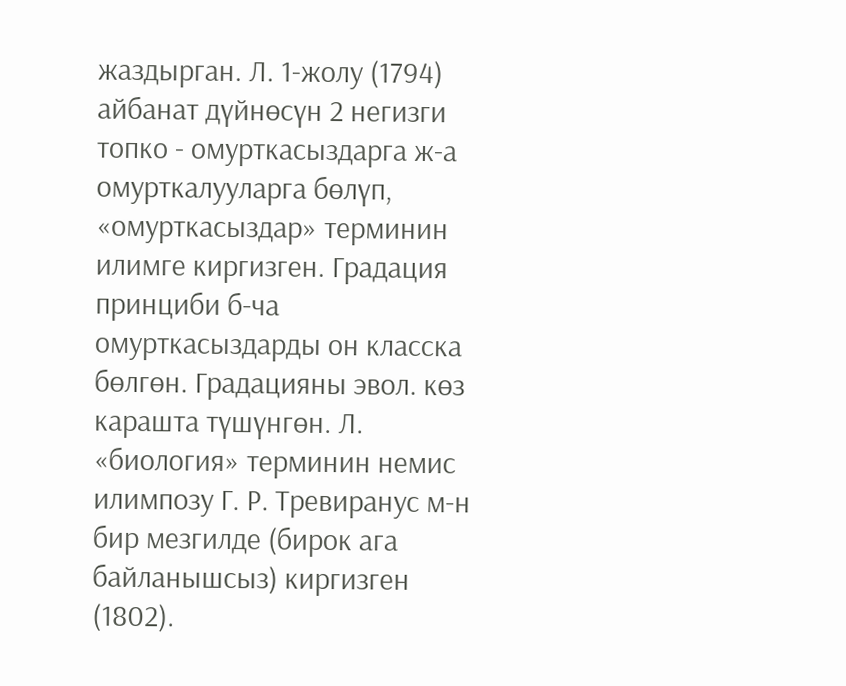жаздырган. Л. 1-жолу (1794) айбанат дүйнөсүн 2 негизги топко - омурткасыздарга ж-а омурткалууларга бөлүп, «омурткасыздар» терминин илимге киргизген. Градация принциби б-ча омурткасыздарды он класска бөлгөн. Градацияны эвол. көз карашта түшүнгөн. Л. «биология» терминин немис илимпозу Г. Р. Тревиранус м-н бир мезгилде (бирок ага байланышсыз) киргизген (1802).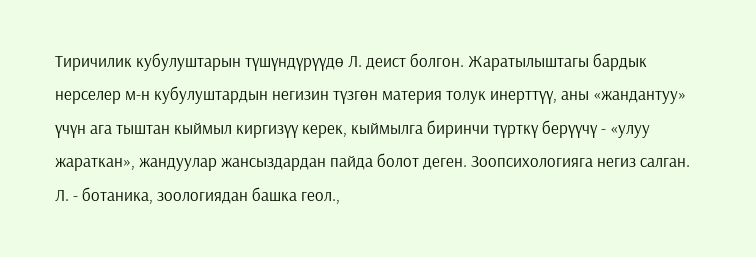Тиричилик кубулуштарын түшүндүрүүдө Л. деист болгон. Жаратылыштагы бардык нерселер м-н кубулуштардын негизин түзгөн материя толук инерттүү, аны «жандантуу» үчүн ага тыштан кыймыл киргизүү керек, кыймылга биринчи түрткү берүүчү - «улуу жараткан», жандуулар жансыздардан пайда болот деген. Зоопсихологияга негиз салган. Л. - ботаника, зоологиядан башка геол.,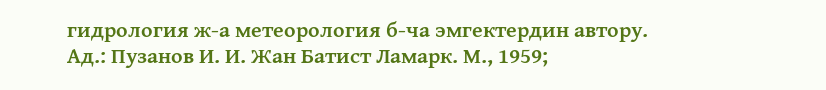гидрология ж-а метеорология б-ча эмгектердин автору.
Ад.: Пузанов И. И. Жан Батист Ламарк. М., 1959;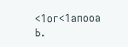<1ог<1апооа Ь.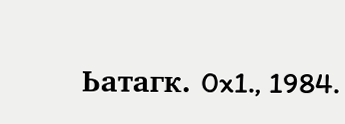Ьатагк. 0x1., 1984.